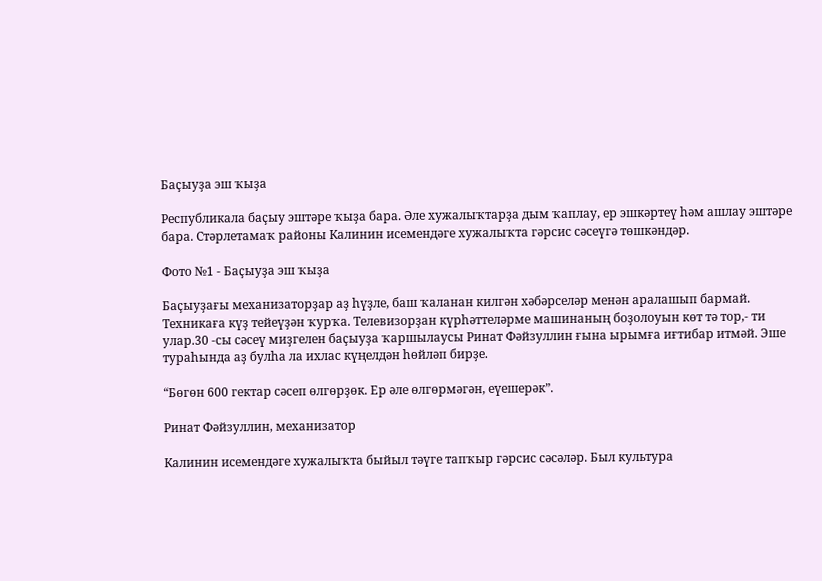Баҫыуҙа эш ҡыҙа

Республикала баҫыу эштәре ҡыҙа бара. Әле хужалыҡтарҙа дым ҡаплау, ер эшкәртеү һәм ашлау эштәре бара. Стәрлетамаҡ районы Калинин исемендәге хужалыҡта гәрсис сәсеүгә төшкәндәр.

Фото №1 - Баҫыуҙа эш ҡыҙа

Баҫыуҙағы механизаторҙар аҙ һүҙле, баш ҡаланан килгән хәбәрселәр менән аралашып бармай. Техникаға күҙ тейеүҙән ҡурҡа. Телевизорҙан күрһәттеләрме машинаның боҙолоуын көт тә тор,- ти улар.30 -сы сәсеү миҙгелен баҫыуҙа ҡаршылаусы Ринат Фәйзуллин ғына ырымға иғтибар итмәй. Эше тураһында аҙ булһа ла ихлас күңелдән һөйләп бирҙе.

“Бөгөн 600 гектар сәсеп өлгөрҙөк. Ер әле өлгөрмәгән, еүешерәк”.

Ринат Фәйзуллин, механизатор

Калинин исемендәге хужалыҡта быйыл тәүге тапҡыр гәрсис сәсәләр. Был культура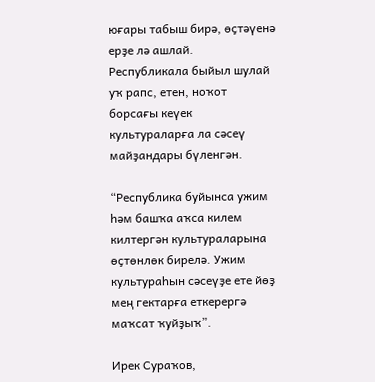юғары табыш бирә, өҫтәүенә ерҙе лә ашлай. Республикала быйыл шулай уҡ рапс, етен, ноҡот борсағы кеүек культураларға ла сәсеү майҙандары бүленгән.

“Республика буйынса ужим һәм башҡа аҡса килем килтергән культураларына өҫтөнлөк бирелә. Ужим культураһын сәсеүҙе ете йөҙ мең гектарға еткерергә маҡсат ҡуйҙыҡ”.

Ирек Сураҡов,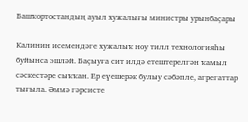Башҡортостандың ауыл хужалығы министры урынбаҫары

Калинин исемендәге хужалыҡ ноу тилл технологияһы буйынса эшләй. Баҫыуға сит илдә етештерелгән ҡамыл сәскестәре сыҡҡан. Ер еүешерәк булыу сәбәпле, агрегаттар тығыла. Әммә гәрсисте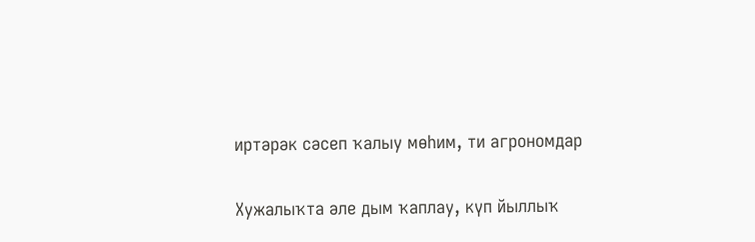иртәрәк сәсеп ҡалыу мөһим, ти агрономдар

Хужалыҡта әле дым ҡаплау, күп йыллыҡ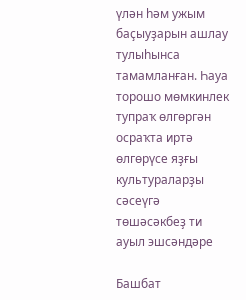үлән һәм ужым баҫыуҙарын ашлау тулыһынса тамамланған. Һауа торошо мөмкинлек тупраҡ өлгөргән осраҡта иртә өлгөрүсе яҙғы культураларҙы сәсеүгә төшәсәкбеҙ ти ауыл эшсәндәре

Башбат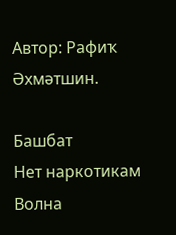Автор: Рафиҡ Әхмәтшин.

Башбат
Нет наркотикам
Волна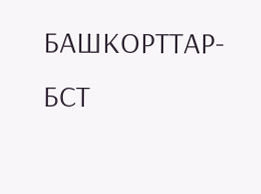БАШКОРТТАР-БСТ